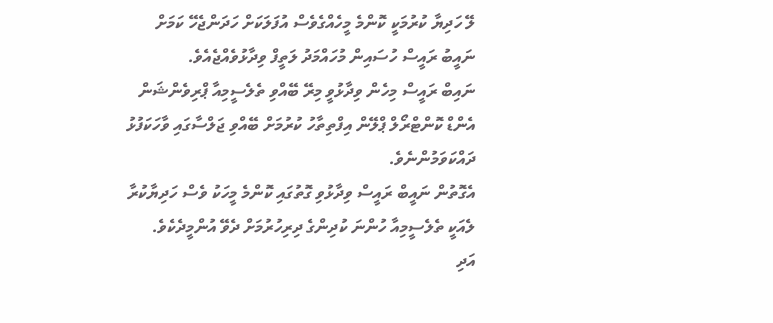ލޭ ހަދިޔާ ކުރުމަކީ ކޮންމެ މީހެއްގެވެސް އުފަލަކަށް ހަދަންޖެހޭ ކަމަށް ނައީބު ރައީސް ހުސައިން މުހައްމަދު ލަތީފް ވިދާޅުވެއްޖެއެވެ.
ނައިބް ރައީސް މިހެން ވިދާޅުވީ މިރޭ ބޭއްވި ތެލެސީމިއާ ޕްރިވެންޝަން އެންޑް ކޮންޓްރޯލް ޕްލޭން އިފްތިތާހު ކުރުމަށް ބޭއްވި ޖަލްސާގައި ވާހަކަފުޅު ދައްކަވަމުންނެވެ.
އެގޮތުން ނައީބް ރައީސް ވިދާޅުވި ގޮތުގައި ކޮންމެ މީހަކު ވެސް ހަދިޔާކުރާ ލެއަކީ ތެލެސީމިއާ ހުންނަ ކުދިންގެ ދިރިހުރުމަށް ދެވޭ އުންމީދެކެވެ.
އަދި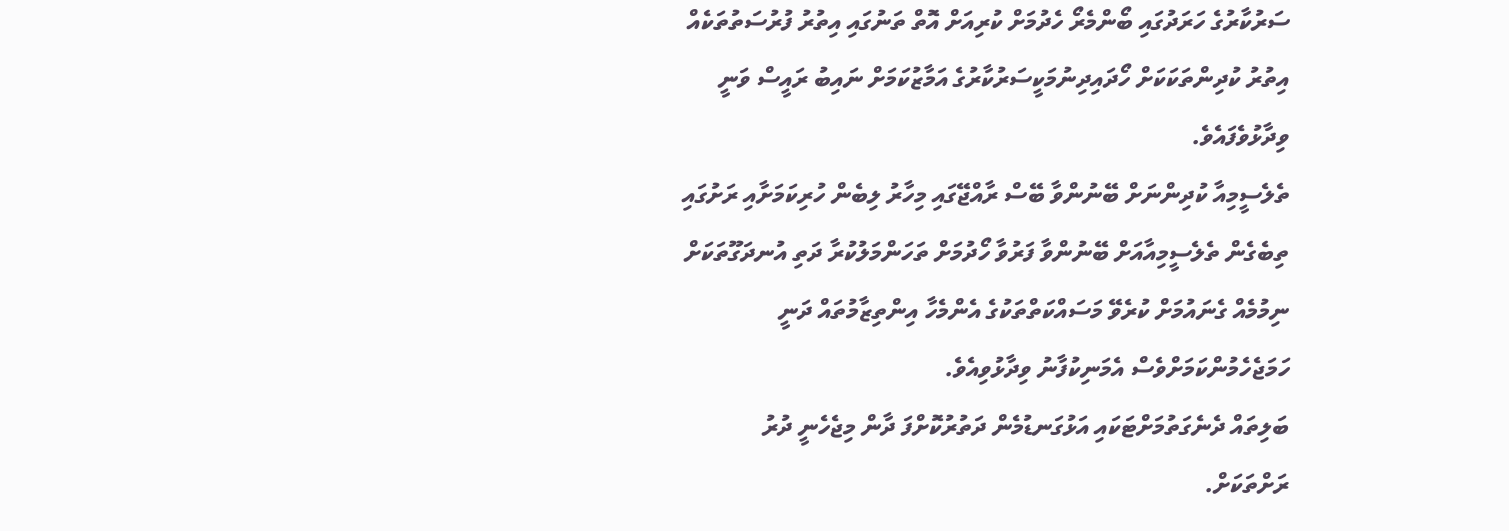ސަރުކާރުގެ ހަރަދުގައި ބޯންމެރޯ ހެދުމަށް ކުރިއަށް އޮތް ތަނުގައި އިތުރު ފުރުސަތުތަކެއް އިތުރު ކުދިންތަކަކަށް ހޯދައިދިނުމަކީސަރުކާރުގެ އަމާޒުކަމަށް ނައިބު ރައީސް ވަނީ ވިދާޅުވެފައެވެ.
ތެލެސީމިއާ ކުދިންނަށް ބޭނުންވާ ބޭސް ރާއްޖޭގައި މިހާރު ލިބެން ހުރިކަމަށާއި ރަށުގައި ތިބެގެން ތެލެސީމިއާއަށް ބޭނުންވާ ފަރުވާ ހޯދުމަށް ތަހަންމަލުކުރާ ދަތި އުނދަގޫތަކަށް ނިމުމެއް ގެނައުމަށް ކުރެވޭ މަސައްކަތްތަކުގެ އެންމެހާ އިންތިޒާމުތައް ދަނީ ހަމަޖެހެމުންކަމަށްވެސް އެމަނިކުފާނު ވިދާޅުވިއެވެ.
ބަލިތައް ދެނެގަތުމަށްޓަކައި އަޅުގަނޑުމެން ދަތުރުކޮށްފަ ދާން މިޖެހެނީ ދުރު ރަށްތަކަށް.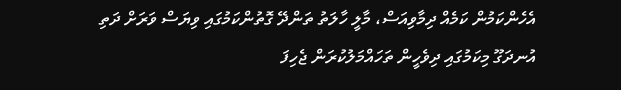އެހެންކަމުން ކަމެއް ދިމާވިއަސް، މާލީ ހާލަތު ތަންދޭ ގޮތުންކަމުގައި ވިޔަސް ވަރަށް ދަތި އުނދަގޫ މިކަމުގައި ދިވެހީން ތަހައްމަލުކުރަން ޖެހިފަ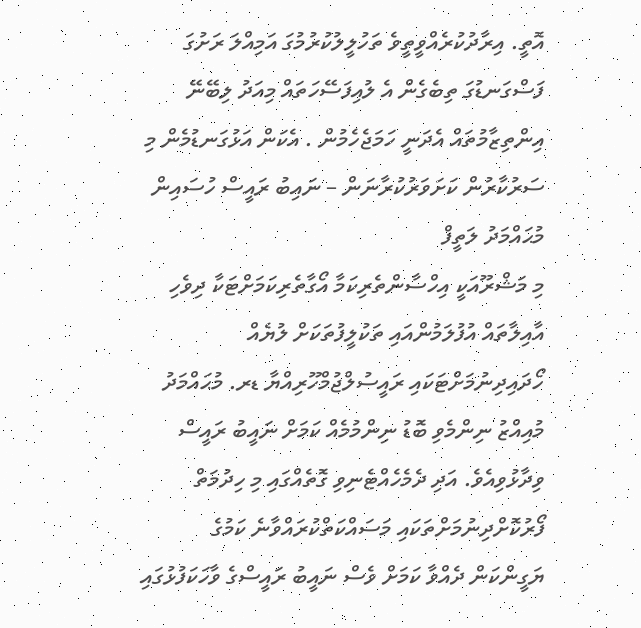އޮތީ. އިރާދުކުރެއްވީތީވެ ތަހުލީލުކުރުމުގަ އަމިއްލަ ރަށުގަ ފަސްގަނޑުގަ ތިބެގެން އެ ލުއިފަސޭހަތައް މިއަދު ލިބޭނޭ އިންތިޒާމުތައް އެދަނީ ހަމަޖެހެމުން . އެކަން އަޅުގަނޑުމެން މި ސަރުކާރުން ކަށަވަރުކުރާނަން – ނައިބު ރައީސް ހުސައިން މުޙައްމަދު ލަތީފް
މި މަޝްރޫއަކީ އިހްސާންތެރިކަމާ އޯގާތެރިކަމަށްޓަކާ ދިވެހި އާއިލާތައް އުފުލަމުންއައި ތަކުލީފުތަކަށް ލުޔެއް ހޯދައިދިނުމަށްޓަކައި ރައީސުލްޖުމްހޫރިއްޔާ ޑރ. މުޙައްމަދު މުއިއްޒު ނިންމެވި ބޮޑު ނިންމުމެއް ކަމަށް ނައީބު ރައީސް ވިދާޅުވިއެވެ. އަދި ދެމެހެއްޓެނިވި ގޮތެއްގައި މި ހިދުމަތް ފޯރުކޮށްދިނުމަށްތަކައި މަސައްކަތްކުރައްވާނެ ކަމުގެ ޔަގީންކަން ދެއްވާ ކަމަށް ވެސް ނައީބު ރައީސްގެ ވާހަކަފުޅުގައި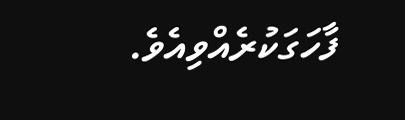ފާހަގަކުރެއްވިއެވެ.